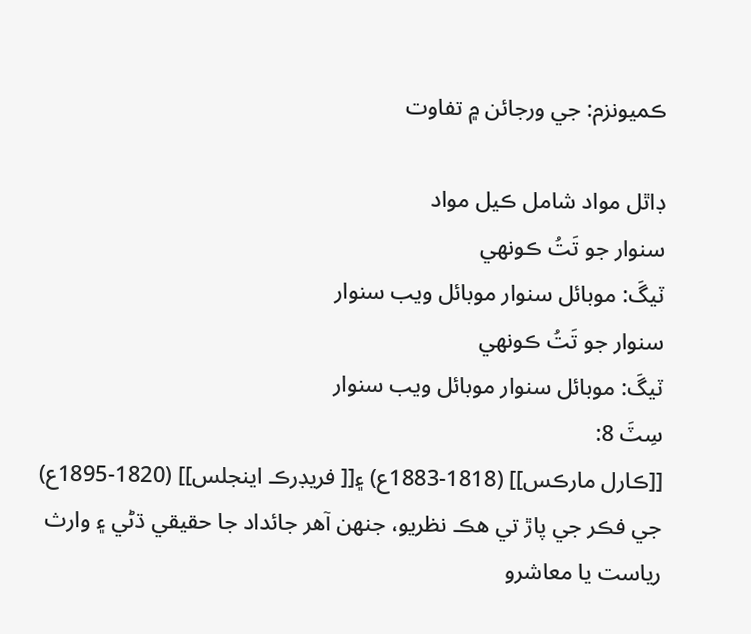ڪميونزم: جي ورجائن ۾ تفاوت

ڊاٿل مواد شامل ڪيل مواد
سنوار جو تَتُ ڪونهي
ٽيگَ: موبائل سنوار موبائل ويب سنوار
سنوار جو تَتُ ڪونهي
ٽيگَ: موبائل سنوار موبائل ويب سنوار
سِٽَ 8:
[[ڪارل مارڪس]] (1818-1883ع) ۽[[ فريڊرڪ اينجلس]] (1820-1895ع) جي فڪر جي پاڙ تي هڪ نظريو، جنهن آهر جائداد جا حقيقي ڌڻي ۽ وارث رياست يا معاشرو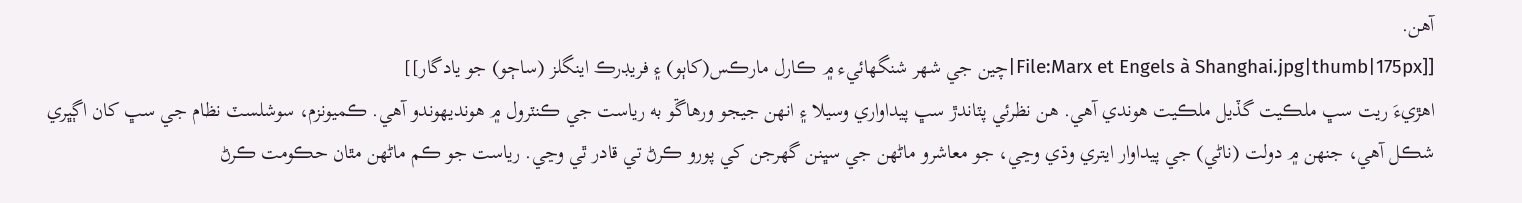آهن.
[[File:Marx et Engels à Shanghai.jpg|thumb|175px|چين جي شھر شنگھائيء ۾ ڪارل مارڪس(کاٻو) ۽ فريڊرڪ اينگلز (ساڄو) جو يادگار]]
اهڙيءَ ريت سڀ ملڪيت گڏيل ملڪيت هوندي آهي. هن نظرئي پٽاندڙ سڀ پيداواري وسيلا ۽ انهن جيجو ورهاڱو به رياست جي ڪنٽرول ۾ هونديهوندو آهي. ڪميونزم، سوشلسٽ نظام جي سڀ کان اڳڀري شڪل آهي، جنهن ۾ دولت (ناڻي) جي پيداوار ايتري وڌي وڃي، جو معاشرو ماڻهن جي سڀنن گهرجن کي پورو ڪرڻ تي قادر ٿي وڃي. رياست جو ڪم ماڻهن مٿان حڪومت ڪرڻ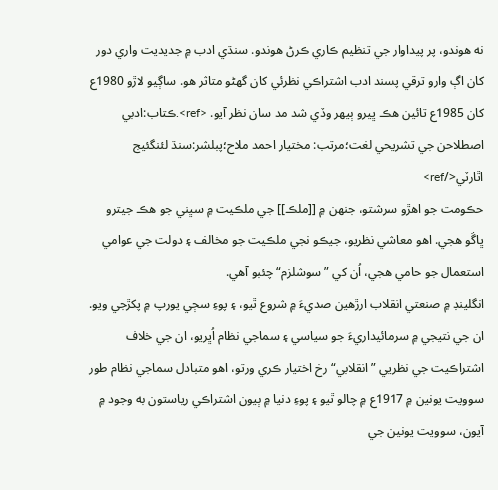نه هوندو، پر پيداوار جي تنظيم ڪاري ڪرڻ هوندو. سنڌي ادب ۾ جديديت واري دور کان اڳ وارو ترقي پسند ادب اشتراڪي نظرئي کان گهڻو متاثر هو. ساڳيو لاڙو 1980ع کان 1985ع تائين هڪ ڀيرو ٻيهر وڏي شد مد سان نظر آيو. <ref>.ڪتاب:ادبي اصطلاحن جي تشريحي لغت؛مرتب: مختيار احمد ملاح؛پبلشر:سنڌ لئنگئيج اٿارٽي</ref>
حڪومت جو اهڙو سرشتو، جنهن ۾ [[ملڪ]] جي ملڪيت ۾ سڀني جو هڪ جيترو ڀاڱو هجي. اهو معاشي نظريو، جيڪو نجي ملڪيت جو مخالف ۽ دولت جي عوامي استعمال جو حامي هجي، اُن کي ”سوشلزم“ چئبو آهي.
انگلينڊ ۾ صنعتي انقلاب ارڙهين صديءَ ۾ شروع ٿيو، ۽ پوءِ سڄي يورپ ۾ پکڙجي ويو. ان جي نتيجي ۾ سرمائيداريءَ جو سياسي ۽ سماجي نظام اُڀريو، ان جي خلاف اشتراڪيت جي نظريي ”انقلابي“ رخ اختيار ڪري ورتو، اهو متبادل سماجي نظام طور سوويت يونين ۾ 1917ع ۾ چالو ٿيو ۽ پوءِ دنيا ۾ ٻيون اشتراڪي رياستون به وجود ۾ آيون، سوويت يونين جي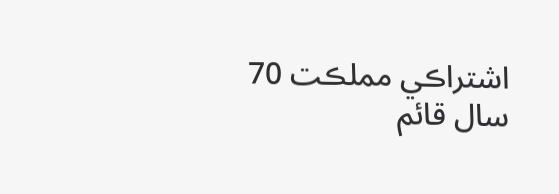اشتراڪي مملڪت 70 سال قائم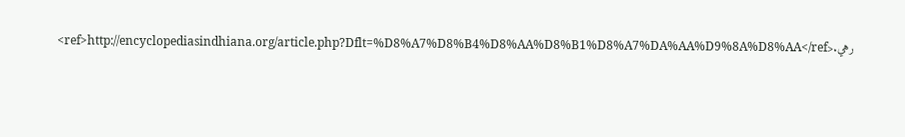رهي.<ref>http://encyclopediasindhiana.org/article.php?Dflt=%D8%A7%D8%B4%D8%AA%D8%B1%D8%A7%DA%AA%D9%8A%D8%AA</ref>